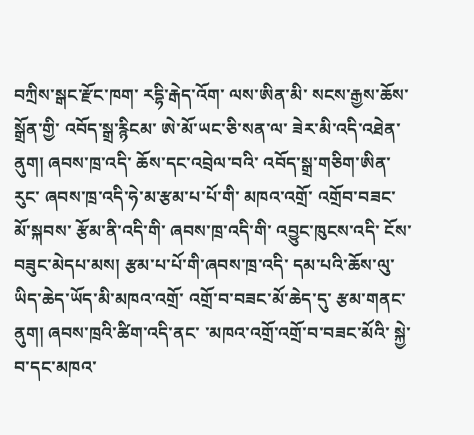བཀྲིས་སྒང་རྫོང་ཁག་ རདྷི་རྒེད་འོག་ ལས་ཨིན་མི་ སངས་རྒྱས་ཆོས་སྒྲོན་གྱི་ འབོད་སྒྲ་རྙིངམ་ ཨེ་མོ་ཡང་ཅི་སན་ལ་ ཟེར་མི་འདི་འཐེན་ནུག། ཞབས་ཁྲ་འདི་ ཆོས་དང་འབྲེལ་བའི་ འབོད་སྒྲ་གཅིག་ཨིན་རུང་ ཞབས་ཁྲ་འདི་ཧེ་མ་རྩམ་པ་པོ་གི་ མཁའ་འགྲོ་ འགྲོབ་བཟང་མོ་སྐབས་ རྩོམ་ནི་འདི་གི་ ཞབས་ཁྲ་འདི་གི་ འབྱུང་ཁུངས་འདི་ ངོས་བཟུང་མེདཔ་མས། རྩམ་པ་པོ་གི་ཞབས་ཁྲ་འདི་ དམ་པའི་ཆོས་ལུ་ ཡིད་ཆེད་ཡོད་མི་མཁའ་འགྲོ་ འགྲོ་བ་བཟང་མོ་ཆེད་དུ་ རྩམ་གནང་ནུག། ཞབས་ཁྲའི་ཚིག་འདི་ནང་ ་མཁའ་འགྲོ་འགྲོ་བ་བཟང་མོའི་ སྐྱེ་བ་དང་མཁའ་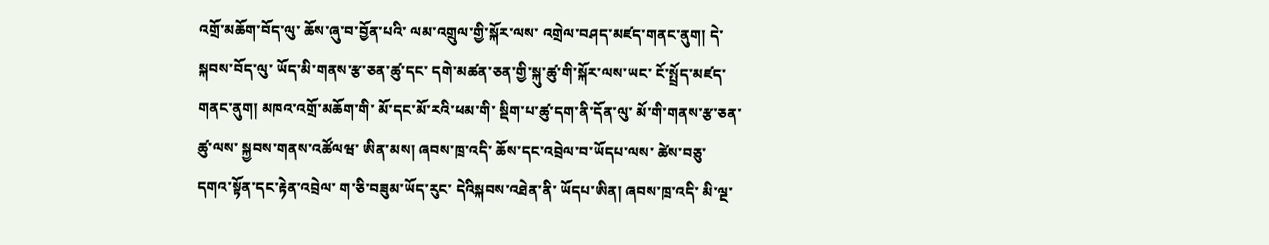འགྲོ་མཆོག་བོད་ལུ་ ཆོས་ཞུ་བ་བྱོན་པའི་ ལམ་འགྲུལ་གྱི་སྐོར་ལས་ འགྲེལ་བཤད་མཛད་གནང་ནུག། དེ་སྐབས་བོད་ལུ་ ཡོད་མི་གནས་རྩ་ཅན་ཚུ་དང་ དགེ་མཚན་ཅན་གྱི་སྐུ་ཚུ་གི་སྐོར་ལས་ཡང་ ངོ་སྤྲོད་མཛད་གནང་ནུག། མཁའ་འགྲོ་མཆོག་གི་ མོ་དང་མོ་རའི་ཕམ་གི་ སྡིག་པ་ཚུ་དག་ནི་དོན་ལུ་ མོ་གི་གནས་རྩ་ཅན་ཚུ་ལས་ སྐྱབས་གནས་འཚོལཝ་ ཨིན་མས། ཞབས་ཁྲ་འདི་ ཆོས་དང་འབྲེལ་བ་ཡོདཔ་ལས་ ཚེས་བཅུ་ དགའ་སྟོན་དང་རྟེན་འབྲེལ་ ག་ཅི་བཟུམ་ཡོད་རུང་ དེའིསྐབས་འཐེན་ནི་ ཡོདཔ་ཨིན། ཞབས་ཁྲ་འདི་ མི་ལྔ་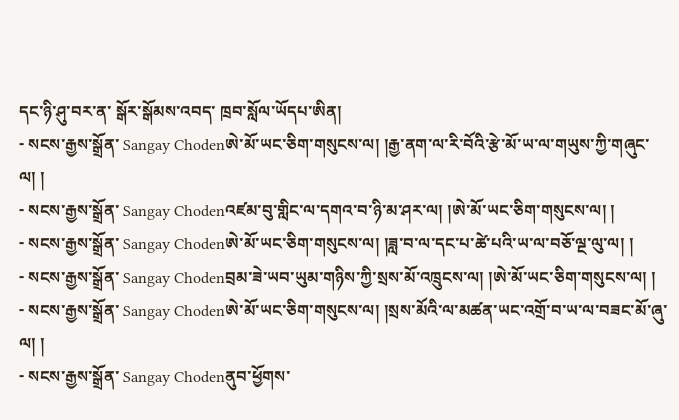དང་ཉི་ཤུ་བར་ན་ སྒོར་སྒོམས་འབད་ ཁྲབ་སློལ་ཡོདཔ་ཨིན།
- སངས་རྒྱས་སྒྲོན་ Sangay Chodenཨེ་མོ་ཡང་ཅིག་གསུངས་ལ། །རྒྱ་ནག་ལ་རི་བོའི་རྩེ་མོ་ཡ་ལ་གཡུས་ཀྱི་གཞུང་ལ། །
- སངས་རྒྱས་སྒྲོན་ Sangay Chodenའཛམ་བུ་གླིང་ལ་དགའ་བ་ཉི་མ་ཤར་ལ། །ཨེ་མོ་ཡང་ཅིག་གསུངས་ལ། །
- སངས་རྒྱས་སྒྲོན་ Sangay Chodenཨེ་མོ་ཡང་ཅིག་གསུངས་ལ། །ཟླ་བ་ལ་དང་པ་ཚེ་པའི་ཡ་ལ་བཅོ་ལྔ་ལུ་ལ། །
- སངས་རྒྱས་སྒྲོན་ Sangay Chodenབྲམ་ཟེ་ཡབ་ཡུམ་གཉིས་ཀྱི་སྲས་མོ་འཁྲུངས་ལ། །ཨེ་མོ་ཡང་ཅིག་གསུངས་ལ། །
- སངས་རྒྱས་སྒྲོན་ Sangay Chodenཨེ་མོ་ཡང་ཅིག་གསུངས་ལ། །སྲས་མོའི་ལ་མཚན་ཡང་འགྲོ་བ་ཡ་ལ་བཟང་མོ་ཞུ་ལ། །
- སངས་རྒྱས་སྒྲོན་ Sangay Chodenནུབ་ཕྱོགས་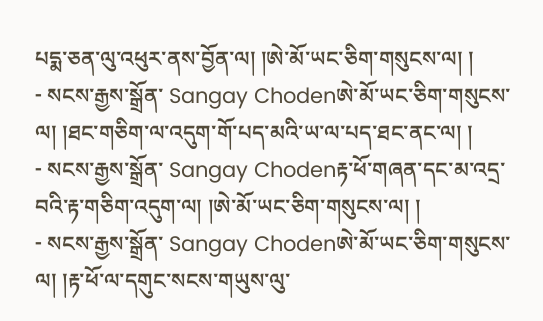པདྨ་ཅན་ལུ་འཕུར་ནས་བྱོན་ལ། །ཨེ་མོ་ཡང་ཅིག་གསུངས་ལ། །
- སངས་རྒྱས་སྒྲོན་ Sangay Chodenཨེ་མོ་ཡང་ཅིག་གསུངས་ལ། །ཐང་གཅིག་ལ་འདུག་གོ་པད་མའི་ཡ་ལ་པད་ཐང་ནང་ལ། །
- སངས་རྒྱས་སྒྲོན་ Sangay Chodenརྟ་ཕོ་གཞན་དང་མ་འདྲ་བའི་རྟ་གཅིག་འདུག་ལ། །ཨེ་མོ་ཡང་ཅིག་གསུངས་ལ། །
- སངས་རྒྱས་སྒྲོན་ Sangay Chodenཨེ་མོ་ཡང་ཅིག་གསུངས་ལ། །རྟ་ཕོ་ལ་དགུང་སངས་གཡུས་ལུ་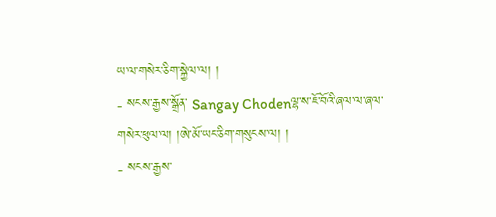ཡ་ལ་གསེར་ཅིག་སྐྱེལ་ལ། །
- སངས་རྒྱས་སྒྲོན་ Sangay Chodenལྷ་ས་ཇོ་བོའི་ཞལ་ལ་ཞལ་གསེར་ཕུལ་ལ། །ཨེ་མོ་ཡང་ཅིག་གསུངས་ལ། །
- སངས་རྒྱས་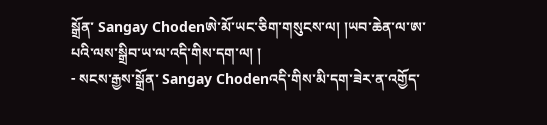སྒྲོན་ Sangay Chodenཨེ་མོ་ཡང་ཅིག་གསུངས་ལ། །ཡབ་ཆེན་ལ་ཨ་པའི་ལས་སྒྲིབ་ཡ་ལ་འདི་གིས་དག་ལ། །
- སངས་རྒྱས་སྒྲོན་ Sangay Chodenའདི་གིས་མི་དག་ཟེར་ན་འགྱོད་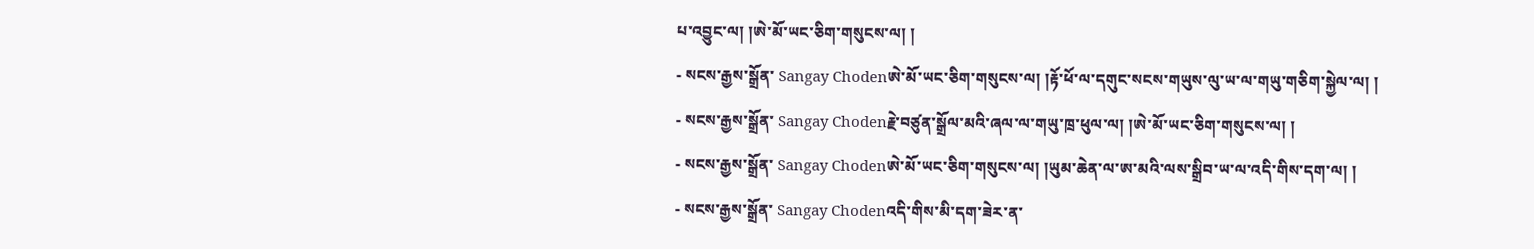པ་འབྱུང་ལ། །ཨེ་མོ་ཡང་ཅིག་གསུངས་ལ། །
- སངས་རྒྱས་སྒྲོན་ Sangay Chodenཨེ་མོ་ཡང་ཅིག་གསུངས་ལ། །རྟོ་ཕོ་ལ་དགུང་སངས་གཡུས་ལུ་ཡ་ལ་གཡུ་གཅིག་སྐྱེལ་ལ། །
- སངས་རྒྱས་སྒྲོན་ Sangay Chodenརྗེ་བཙུན་སྒྲོལ་མའི་ཞལ་ལ་གཡུ་ཁྲ་ཕུལ་ལ། །ཨེ་མོ་ཡང་ཅིག་གསུངས་ལ། །
- སངས་རྒྱས་སྒྲོན་ Sangay Chodenཨེ་མོ་ཡང་ཅིག་གསུངས་ལ། །ཡུམ་ཆེན་ལ་ཨ་མའི་ལས་སྒྲིབ་ཡ་ལ་འདི་གིས་དག་ལ། །
- སངས་རྒྱས་སྒྲོན་ Sangay Chodenའདི་གིས་མི་དག་ཟེར་ན་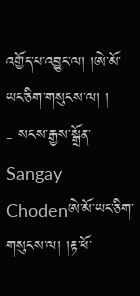འགྱོད་པ་འབྱུང་ལ། །ཨེ་མོ་ཡང་ཅིག་གསུངས་ལ། །
- སངས་རྒྱས་སྒྲོན་ Sangay Chodenཨེ་མོ་ཡང་ཅིག་གསུངས་ལ། །རྟ་ཕོ་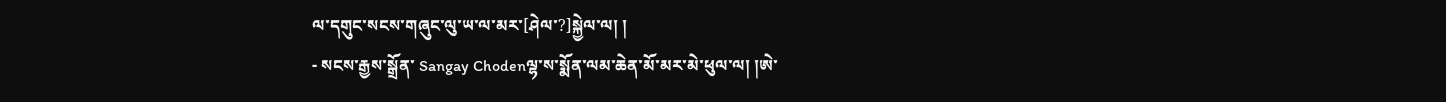ལ་དགུང་སངས་གཞུང་ལུ་ཡ་ལ་མར་[ཤེལ་?]སྐྱེལ་ལ། །
- སངས་རྒྱས་སྒྲོན་ Sangay Chodenལྷ་ས་སྨོན་ལམ་ཆེན་མོ་མར་མེ་ཕུལ་ལ། །ཨེ་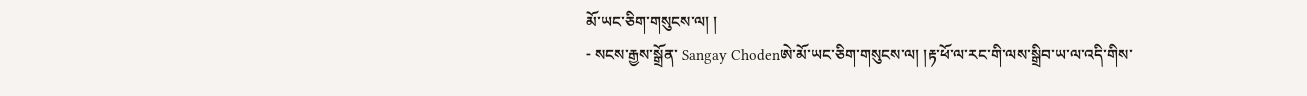མོ་ཡང་ཅིག་གསུངས་ལ། །
- སངས་རྒྱས་སྒྲོན་ Sangay Chodenཨེ་མོ་ཡང་ཅིག་གསུངས་ལ། །རྟ་ཕོ་ལ་རང་གི་ལས་སྒྲིབ་ཡ་ལ་འདི་གིས་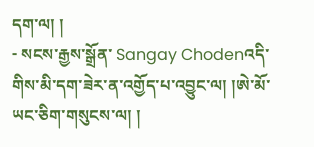དག་ལ། །
- སངས་རྒྱས་སྒྲོན་ Sangay Chodenའདི་གིས་མི་དག་ཟེར་ན་འགྱོད་པ་འབྱུང་ལ། །ཨེ་མོ་ཡང་ཅིག་གསུངས་ལ། །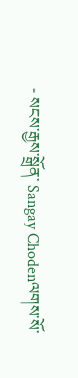- སངས་རྒྱས་སྒྲོན་ Sangay Chodenལགས་སོ་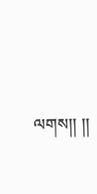ལགས།། །།